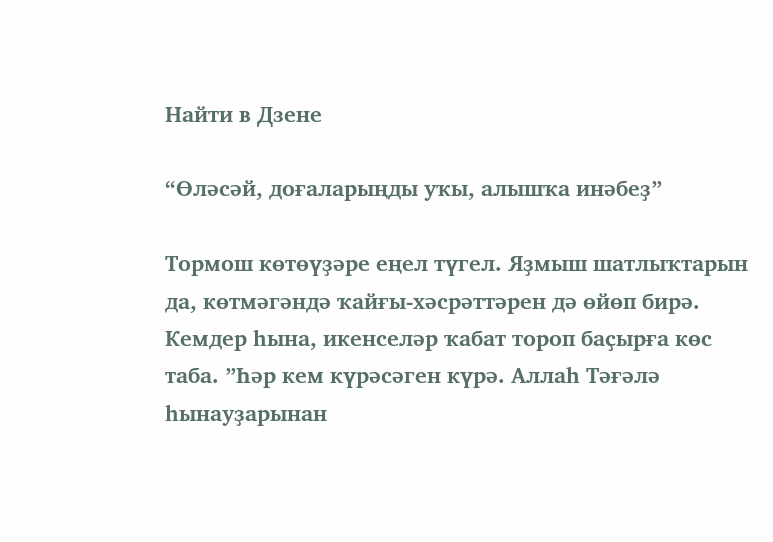Найти в Дзене

“Өләсәй, доғаларыңды уҡы, алышҡа инәбеҙ”

Тормош көтөүҙәре еңел түгел. Яҙмыш шатлыҡтарын да, көтмәгәндә ҡайғы-хәсрәттәрен дә өйөп бирә. Кемдер һына, икенселәр ҡабат тороп баҫырға көс таба. ”Һәр кем күрәсәген күрә. Аллаһ Тәғәлә һынауҙарынан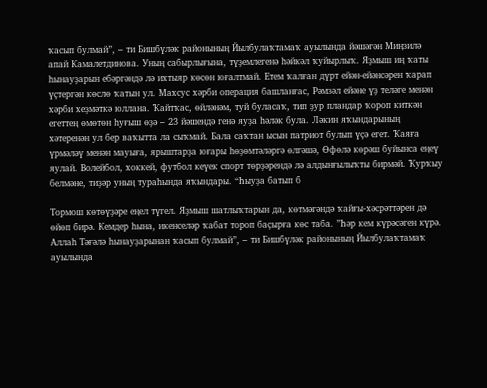ҡасып булмай”, – ти Бишбүләк районының Йылбулаҡтамаҡ ауылында йәшәгән Миңзилә апай Камалетдинова. Уның сабырлығына, түҙемлегенә һәйкәл ҡуйырлыҡ. Яҙмыш иң ҡаты һынауҙарын ебәргәндә лә ихтыяр көсөн юғалтмай. Етем ҡалған дүрт ейән-ейәнсәрен ҡарап үҫтергән көслө ҡатын ул. Махсус хәрби операция башланғас, Рәмзәл ейәне үҙ теләге менән хәрби хеҙмәткә юллана. Ҡайтҡас, өйләнәм, туй буласаҡ, тип ҙур пландар ҡороп киткән егеттең өмөтөн һуғыш өҙә – 23 йәшендә генә яуҙа һәләк була. Ләкин яҡындарының хәтеренән ул бер ваҡытта ла сыҡмай. Бала саҡтан ысын патриот булып үҫә егет. Ҡаяға үрмәләү менән мауыға, ярыштарҙа юғары һөҙөмтәләргә өлгәшә, Өфөлә көрәш буйынса еңеү яулай. Волейбол, хоккей, футбол кеүек спорт төрҙәрендә лә алдынғылыҡты бирмәй. Ҡурҡыу белмәне, тиҙәр уның тураһында яҡындары. “Һыуҙа батып б

Тормош көтөүҙәре еңел түгел. Яҙмыш шатлыҡтарын да, көтмәгәндә ҡайғы-хәсрәттәрен дә өйөп бирә. Кемдер һына, икенселәр ҡабат тороп баҫырға көс таба. ”Һәр кем күрәсәген күрә. Аллаһ Тәғәлә һынауҙарынан ҡасып булмай”, – ти Бишбүләк районының Йылбулаҡтамаҡ ауылында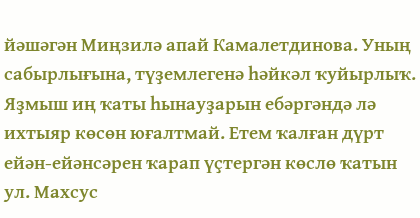йәшәгән Миңзилә апай Камалетдинова. Уның сабырлығына, түҙемлегенә һәйкәл ҡуйырлыҡ. Яҙмыш иң ҡаты һынауҙарын ебәргәндә лә ихтыяр көсөн юғалтмай. Етем ҡалған дүрт ейән-ейәнсәрен ҡарап үҫтергән көслө ҡатын ул. Махсус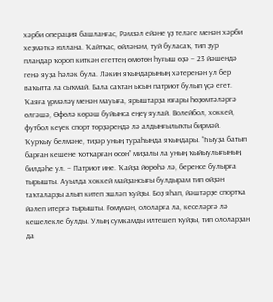хәрби операция башланғас, Рәмзәл ейәне үҙ теләге менән хәрби хеҙмәткә юллана. Ҡайтҡас, өйләнәм, туй буласаҡ, тип ҙур пландар ҡороп киткән егеттең өмөтөн һуғыш өҙә – 23 йәшендә генә яуҙа һәләк була. Ләкин яҡындарының хәтеренән ул бер ваҡытта ла сыҡмай. Бала саҡтан ысын патриот булып үҫә егет. Ҡаяға үрмәләү менән мауыға, ярыштарҙа юғары һөҙөмтәләргә өлгәшә, Өфөлә көрәш буйынса еңеү яулай. Волейбол, хоккей, футбол кеүек спорт төрҙәрендә лә алдынғылыҡты бирмәй. Ҡурҡыу белмәне, тиҙәр уның тураһында яҡындары. “Һыуҙа батып барған кешене ҡотҡарған өсөн” миҙалы ла уның ҡыйыулығының билдәһе ул. – Патриот ине. Ҡайҙа йөрөһә лә, беренсе булырға тырышты. Ауылда хоккей майҙансығы булдырам тип өйҙән таҡталарҙы алып китеп эшләп ҡуйҙы. Боҙ яһап, йәштәрҙе спортҡа йәлеп итергә тырышты. Ғөмүмән, ололарға ла, кеселәргә лә кешелекле булды. Улың сумкамды илтешеп ҡуйҙы, тип ололарҙан да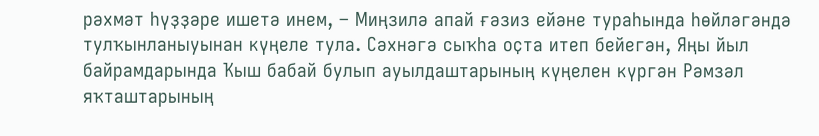рәхмәт һүҙҙәре ишетә инем, – Миңзилә апай ғәзиз ейәне тураһында һөйләгәндә тулҡынланыуынан күңеле тула. Сәхнәгә сыҡһа оҫта итеп бейегән, Яңы йыл байрамдарында Ҡыш бабай булып ауылдаштарының күңелен күргән Рәмзәл яҡташтарының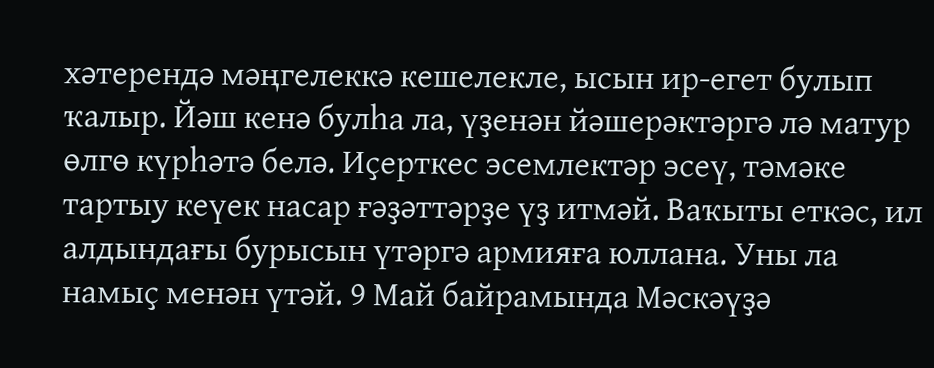хәтерендә мәңгелеккә кешелекле, ысын ир-егет булып ҡалыр. Йәш кенә булһа ла, үҙенән йәшерәктәргә лә матур өлгө күрһәтә белә. Иҫерткес эсемлектәр эсеү, тәмәке тартыу кеүек насар ғәҙәттәрҙе үҙ итмәй. Ваҡыты еткәс, ил алдындағы бурысын үтәргә армияға юллана. Уны ла намыҫ менән үтәй. 9 Май байрамында Мәскәүҙә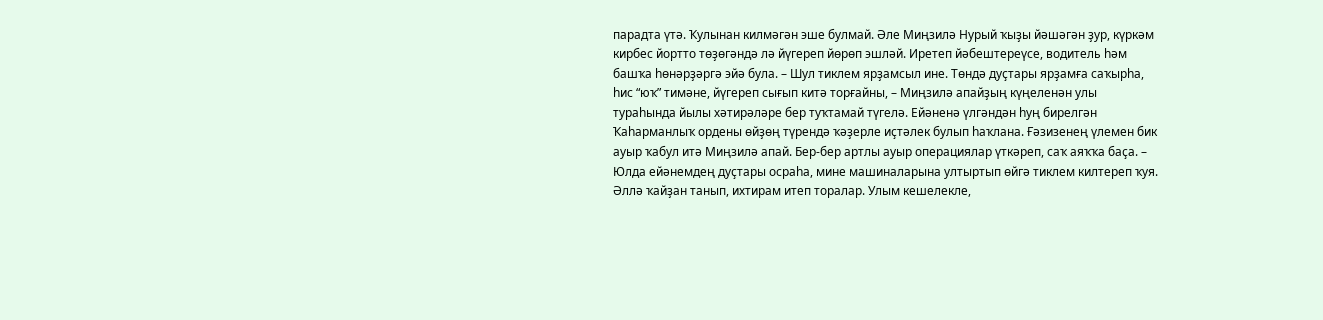парадта үтә. Ҡулынан килмәгән эше булмай. Әле Миңзилә Нурый ҡыҙы йәшәгән ҙур, күркәм кирбес йортто төҙөгәндә лә йүгереп йөрөп эшләй. Иретеп йәбештереүсе, водитель һәм башҡа һөнәрҙәргә эйә була. – Шул тиклем ярҙамсыл ине. Төндә дуҫтары ярҙамға саҡырһа, һис “юҡ” тимәне, йүгереп сығып китә торғайны, – Миңзилә апайҙың күңеленән улы тураһында йылы хәтирәләре бер туҡтамай түгелә. Ейәненә үлгәндән һуң бирелгән Ҡаһарманлыҡ ордены өйҙөң түрендә ҡәҙерле иҫтәлек булып һаҡлана. Ғәзизенең үлемен бик ауыр ҡабул итә Миңзилә апай. Бер-бер артлы ауыр операциялар үткәреп, саҡ аяҡҡа баҫа. – Юлда ейәнемдең дуҫтары осраһа, мине машиналарына ултыртып өйгә тиклем килтереп ҡуя. Әллә ҡайҙан танып, ихтирам итеп торалар. Улым кешелекле,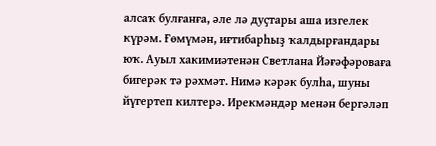алсаҡ булғанға, әле лә дуҫтары аша изгелек күрәм. Ғөмүмән, иғтибарһыҙ ҡалдырғандары юҡ. Ауыл хакимиәтенән Светлана Йәғәфәроваға бигерәк тә рәхмәт. Нимә кәрәк булһа, шуны йүгертеп килтерә. Ирекмәндәр менән бергәләп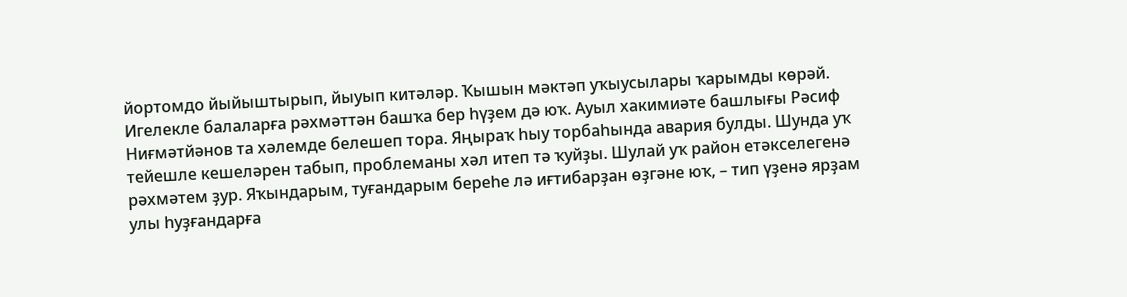йортомдо йыйыштырып, йыуып китәләр. Ҡышын мәктәп уҡыусылары ҡарымды көрәй. Игелекле балаларға рәхмәттән башҡа бер һүҙем дә юҡ. Ауыл хакимиәте башлығы Рәсиф Ниғмәтйәнов та хәлемде белешеп тора. Яңыраҡ һыу торбаһында авария булды. Шунда уҡ тейешле кешеләрен табып, проблеманы хәл итеп тә ҡуйҙы. Шулай уҡ район етәкселегенә рәхмәтем ҙур. Яҡындарым, туғандарым береһе лә иғтибарҙан өҙгәне юҡ, – тип үҙенә ярҙам улы һуҙғандарға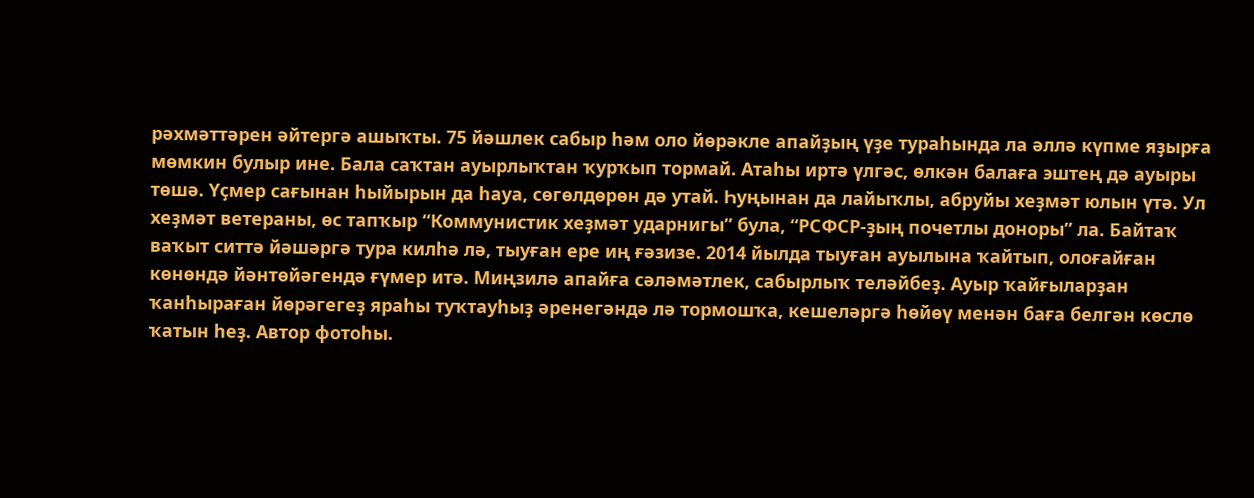рәхмәттәрен әйтергә ашыҡты. 75 йәшлек сабыр һәм оло йөрәкле апайҙың үҙе тураһында ла әллә күпме яҙырға мөмкин булыр ине. Бала саҡтан ауырлыҡтан ҡурҡып тормай. Атаһы иртә үлгәс, өлкән балаға эштең дә ауыры төшә. Үҫмер сағынан һыйырын да һауа, сөгөлдөрөн дә утай. Һуңынан да лайыҡлы, абруйы хеҙмәт юлын үтә. Ул хеҙмәт ветераны, өс тапҡыр “Коммунистик хеҙмәт ударнигы” була, “РСФСР-ҙың почетлы доноры” ла. Байтаҡ ваҡыт ситтә йәшәргә тура килһә лә, тыуған ере иң ғәзизе. 2014 йылда тыуған ауылына ҡайтып, олоғайған көнөндә йәнтөйәгендә ғүмер итә. Миңзилә апайға сәләмәтлек, сабырлыҡ теләйбеҙ. Ауыр ҡайғыларҙан ҡанһыраған йөрәгегеҙ яраһы туҡтауһыҙ әренегәндә лә тормошҡа, кешеләргә һөйөү менән баға белгән көслө ҡатын һеҙ. Автор фотоһы.